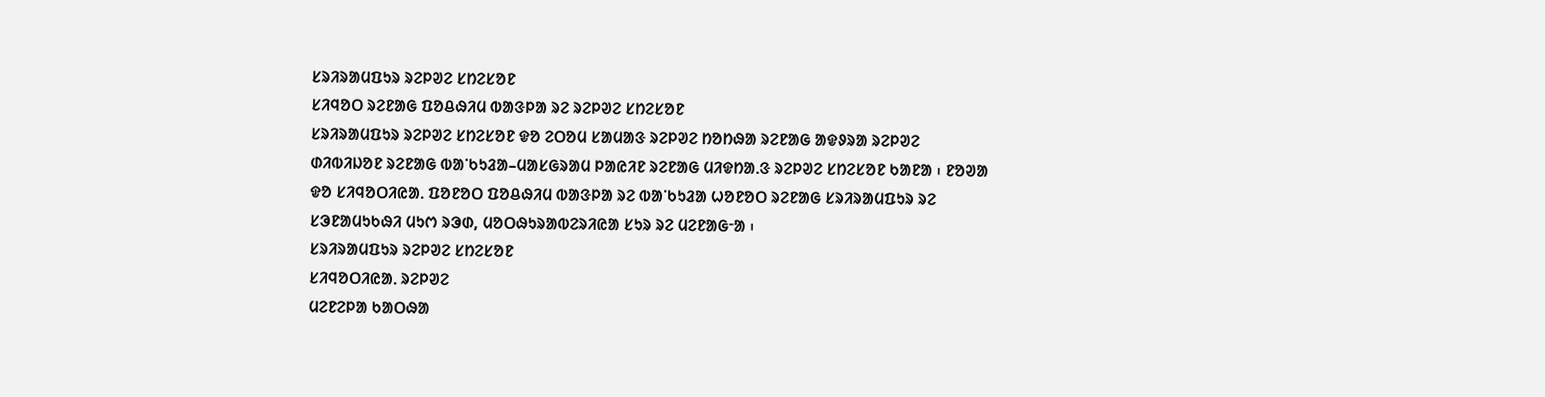ᱥᱨᱤᱨᱟᱢᱯᱩᱨ ᱨᱮᱞᱣᱮ ᱥᱴᱮᱥᱚᱱ
ᱥᱤᱧᱚᱛ ᱨᱮᱱᱟᱜ ᱯᱚᱪᱷᱤᱢ ᱵᱟᱝᱞᱟ ᱨᱮ ᱨᱮᱞᱣᱮ ᱥᱴᱮᱥᱚᱱ
ᱥᱨᱤᱨᱟᱢᱯᱩᱨ ᱨᱮᱞᱣᱮ ᱥᱴᱮᱥᱚᱱ ᱫᱚ ᱮᱛᱚᱢ ᱥᱟᱢᱟᱝ ᱨᱮᱞᱣᱮ ᱴᱚᱴᱷᱟ ᱨᱮᱱᱟᱜ ᱟᱫᱽᱨᱟ ᱨᱮᱞᱣᱮ ᱰᱤᱵᱤᱡᱚᱱ ᱨᱮᱱᱟᱜ ᱵᱟᱸᱠᱩᱲᱟ–ᱢᱟᱥᱜᱨᱟᱢ ᱞᱟᱭᱤᱱ ᱨᱮᱱᱟᱜ ᱢᱤᱫᱴᱟᱹᱝ ᱨᱮᱞᱣᱮ ᱥᱴᱮᱥᱚᱱ ᱠᱟᱱᱟ ᱾ ᱱᱚᱣᱟ ᱫᱚ ᱥᱤᱧᱚᱛᱤᱭᱟᱹ ᱯᱚᱱᱚᱛ ᱯᱚᱪᱷᱤᱢ ᱵᱟᱝᱞᱟ ᱨᱮ ᱵᱟᱸᱠᱩᱲᱟ ᱦᱚᱱᱚᱛ ᱨᱮᱱᱟᱜ ᱥᱨᱤᱨᱟᱢᱯᱩᱨ ᱨᱮ ᱥᱳᱱᱟᱢᱩᱠᱷᱤ ᱢᱩᱬ ᱨᱳᱰ, ᱢᱚᱛᱷᱩᱨᱟᱵᱮᱨᱤᱭᱟ ᱥᱩᱨ ᱨᱮ ᱢᱮᱱᱟᱜᱼᱟ ᱾
ᱥᱨᱤᱨᱟᱢᱯᱩᱨ ᱨᱮᱞᱣᱮ ᱥᱴᱮᱥᱚᱱ
ᱥᱤᱧᱚᱛᱤᱭᱟᱹ ᱨᱮᱞᱣᱮ
ᱢᱮᱱᱮᱞᱟ ᱠᱟᱛᱷᱟ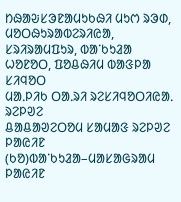ᱴᱷᱟᱶᱥᱳᱱᱟᱢᱩᱠᱷᱤ ᱢᱩᱬ ᱨᱳᱰ, ᱢᱚᱛᱷᱩᱨᱟᱵᱮᱨᱤᱭᱟ, ᱥᱨᱤᱨᱟᱢᱯᱩᱨ, ᱵᱟᱸᱠᱩᱲᱟ ᱦᱚᱱᱚᱛ, ᱯᱚᱪᱷᱤᱢ ᱵᱟᱝᱞᱟ
ᱥᱤᱧᱚᱛ
ᱢᱟᱹᱞᱤᱠ ᱛᱟᱹᱨᱤ ᱨᱮᱥᱤᱧᱚᱛᱤᱭᱟᱹ ᱨᱮᱞᱣᱮ
ᱪᱟᱪᱟᱣᱮᱛᱚᱢ ᱥᱟᱢᱟᱝ ᱨᱮᱞᱣᱮ
ᱞᱟᱭᱤᱱ (ᱠᱚ)ᱵᱟᱸᱠᱩᱲᱟ–ᱢᱟᱥᱟᱜᱨᱟᱢ ᱞᱟᱭᱤᱱ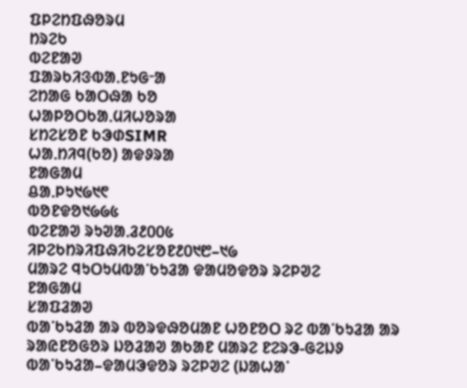ᱯᱞᱮᱴᱯᱷᱚᱨᱢ
ᱴᱨᱮᱠ
ᱵᱮᱱᱟᱣ
ᱯᱟᱨᱠᱤᱝᱵᱟᱹᱱᱩᱜᱼᱟ
ᱮᱴᱟᱜ ᱠᱟᱛᱷᱟ ᱠᱚ
ᱦᱟᱞᱚᱛᱠᱟᱹᱢᱤᱦᱚᱨᱟ
ᱥᱴᱮᱥᱚᱱ ᱠᱳᱰSIMR
ᱦᱟᱹᱴᱤᱧ(ᱠᱚ) ᱟᱫᱽᱨᱟ
ᱱᱟᱜᱟᱢ
ᱪᱟᱹᱞᱩ᱑᱙᱑᱖
ᱵᱚᱱᱫᱚ᱑᱙᱙᱕
ᱵᱮᱱᱟᱣ ᱨᱩᱣᱟᱹᱲ᱒᱐᱐᱕
ᱤᱞᱮᱠᱴᱨᱤᱯᱷᱤᱠᱮᱥᱚᱱ᱒᱐᱑᱘–᱑᱙
ᱢᱟᱨᱮ ᱧᱩᱛᱩᱢᱵᱟᱸᱠᱩᱲᱟ ᱫᱟᱢᱚᱫᱚᱨ ᱨᱮᱞᱣᱮ
ᱱᱟᱜᱟᱢ
ᱥᱟᱯᱲᱟᱣ
ᱵᱟᱸᱠᱩᱲᱟ ᱟᱨ ᱵᱚᱨᱫᱷᱚᱢᱟᱱ ᱦᱚᱱᱚᱛ ᱨᱮ ᱵᱟᱸᱠᱩᱲᱟ ᱟᱨ ᱨᱟᱭᱱᱚᱜᱚᱨ ᱡᱚᱲᱟᱣ ᱟᱠᱟᱱ ᱢᱟᱨᱮ ᱱᱮᱨᱳ-ᱜᱮᱡᱽ ᱵᱟᱸᱠᱩᱲᱟ–ᱫᱟᱢᱳᱫᱚᱨ ᱨᱮᱞᱣᱮ (ᱡᱟᱦᱟᱸ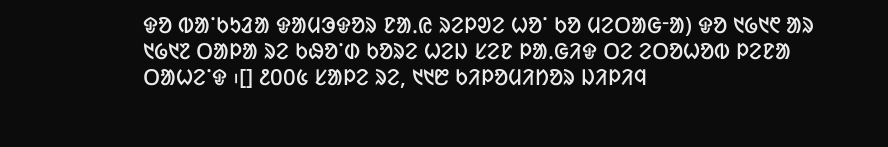ᱫᱚ ᱵᱟᱸᱠᱩᱲᱟ ᱫᱟᱢᱳᱫᱚᱨ ᱱᱟᱹᱭ ᱨᱮᱞᱣᱮ ᱦᱚᱸ ᱠᱚ ᱢᱮᱛᱟᱜᱼᱟ) ᱫᱚ ᱑᱙᱑᱖ ᱟᱨ ᱑᱙᱑᱗ ᱛᱟᱞᱟ ᱨᱮ ᱠᱷᱚᱸᱰ ᱠᱚᱨᱮ ᱦᱮᱡ ᱥᱮᱱ ᱞᱟᱹᱜᱤᱫ ᱛᱮ ᱮᱛᱚᱦᱚᱵ ᱞᱮᱱᱟ ᱛᱟᱦᱮᱸᱫ ᱾[] ᱒᱐᱐᱕ ᱥᱟᱞᱮ ᱨᱮ, ᱑᱑᱘ ᱠᱤᱞᱚᱢᱤᱴᱚᱨ ᱡᱤᱞᱤᱧ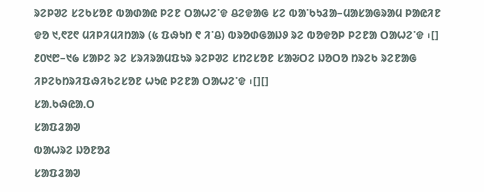ᱨᱮᱞᱣᱮ ᱥᱮᱠᱥᱚᱱ ᱵᱟᱰᱟᱭ ᱞᱮᱱ ᱛᱟᱦᱮᱸᱫ ᱪᱮᱫᱟᱜ ᱥᱮ ᱵᱟᱸᱠᱩᱲᱟ–ᱢᱟᱥᱟᱜᱨᱟᱢ ᱞᱟᱭᱤᱱ ᱫᱚ ᱑,᱖᱗᱖ ᱢᱤᱞᱤᱢᱤᱴᱟᱨ (᱕ ᱯᱷᱩᱴ ᱖ ᱤᱸᱪ) ᱵᱨᱚᱰᱜᱟᱡᱽ ᱨᱮ ᱵᱚᱫᱚᱞ ᱞᱮᱱᱟ ᱛᱟᱦᱮᱸᱫ ᱾[] ᱒᱐᱑᱘–᱑᱙ ᱥᱟᱞᱮ ᱨᱮ ᱥᱨᱤᱨᱟᱢᱯᱩᱨ ᱨᱮᱞᱣᱮ ᱥᱴᱮᱥᱚᱱ ᱥᱟᱶᱛᱮ ᱡᱚᱛᱚ ᱴᱨᱮᱠ ᱨᱮᱱᱟᱜ ᱤᱞᱮᱠᱴᱨᱤᱯᱷᱤᱠᱮᱥᱚᱱ ᱦᱩᱭ ᱞᱮᱱᱟ ᱛᱟᱦᱮᱸᱫ ᱾[][]
ᱥᱟᱹᱠᱷᱭᱟᱹᱛ
ᱥᱟᱯᱲᱟᱣ
ᱵᱟᱦᱨᱮ ᱡᱚᱱᱚᱲ
ᱥᱟᱯᱲᱟᱣ